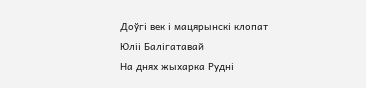Доўгі век і мацярынскі клопат Юліі Балігатавай
На днях жыхарка Рудні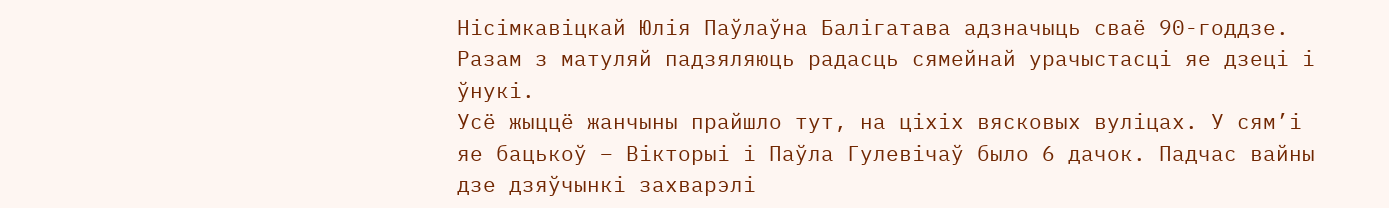Нісімкавіцкай Юлія Паўлаўна Балігатава адзначыць сваё 90-годдзе. Разам з матуляй падзяляюць радасць сямейнай урачыстасці яе дзеці і ўнукі.
Усё жыццё жанчыны прайшло тут, на ціхіх вясковых вуліцах. У сям’і яе бацькоў – Вікторыі і Паўла Гулевічаў было 6 дачок. Падчас вайны дзе дзяўчынкі захварэлі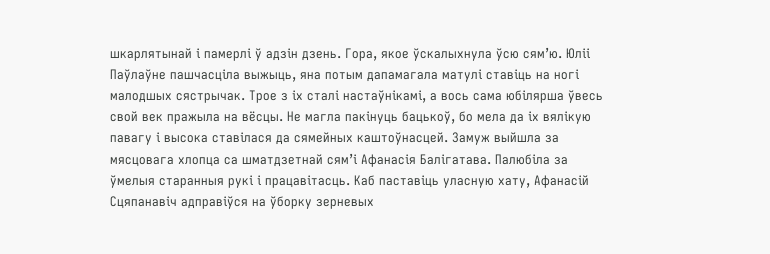шкарлятынай і памерлі ў адзін дзень. Гора, якое ўскалыхнула ўсю сям’ю. Юліі Паўлаўне пашчасціла выжыць, яна потым дапамагала матулі ставіць на ногі малодшых сястрычак. Трое з іх сталі настаўнікамі, а вось сама юбілярша ўвесь свой век пражыла на вёсцы. Не магла пакінуць бацькоў, бо мела да іх вялікую павагу і высока ставілася да сямейных каштоўнасцей. Замуж выйшла за мясцовага хлопца са шматдзетнай сям’і Афанасія Балігатава. Палюбіла за ўмелыя старанныя рукі і працавітасць. Каб паставіць уласную хату, Афанасій Сцяпанавіч адправіўся на ўборку зерневых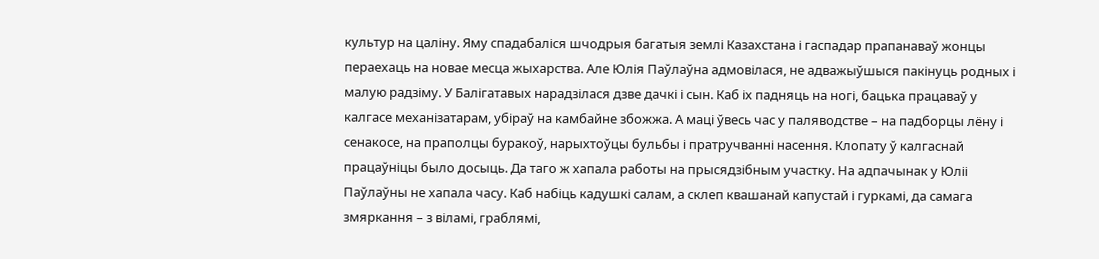культур на цаліну. Яму спадабаліся шчодрыя багатыя землі Казахстана і гаспадар прапанаваў жонцы пераехаць на новае месца жыхарства. Але Юлія Паўлаўна адмовілася, не адважыўшыся пакінуць родных і малую радзіму. У Балігатавых нарадзілася дзве дачкі і сын. Каб іх падняць на ногі, бацька працаваў у калгасе механізатарам, убіраў на камбайне збожжа. А маці ўвесь час у паляводстве – на падборцы лёну і сенакосе, на праполцы буракоў, нарыхтоўцы бульбы і пратручванні насення. Клопату ў калгаснай працаўніцы было досыць. Да таго ж хапала работы на прысядзібным участку. На адпачынак у Юліі Паўлаўны не хапала часу. Каб набіць кадушкі салам, а склеп квашанай капустай і гуркамі, да самага змяркання – з віламі, граблямі,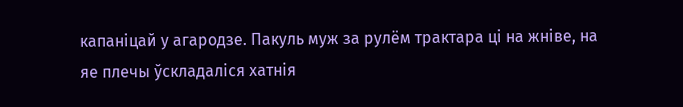капаніцай у агародзе. Пакуль муж за рулём трактара ці на жніве, на яе плечы ўскладаліся хатнія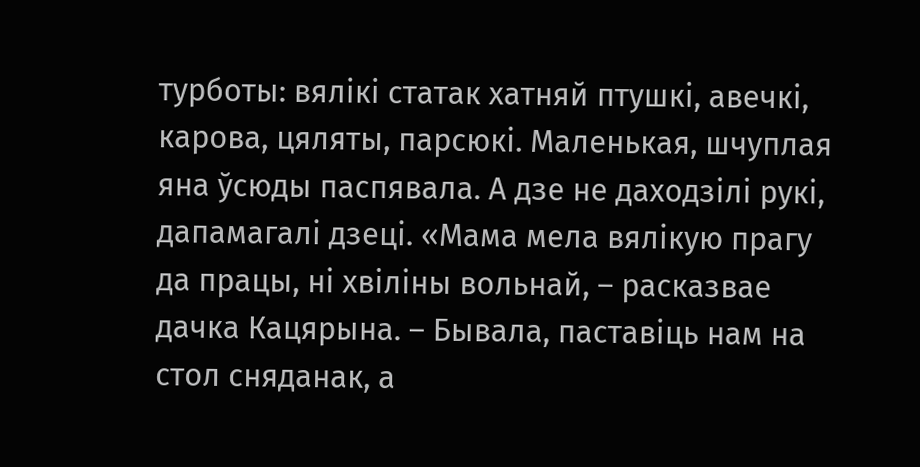турботы: вялікі статак хатняй птушкі, авечкі, карова, цяляты, парсюкі. Маленькая, шчуплая яна ўсюды паспявала. А дзе не даходзілі рукі, дапамагалі дзеці. «Мама мела вялікую прагу да працы, ні хвіліны вольнай, – расказвае дачка Кацярына. – Бывала, паставіць нам на стол сняданак, а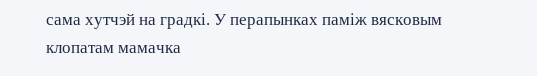сама хутчэй на градкі. У перапынках паміж вясковым клопатам мамачка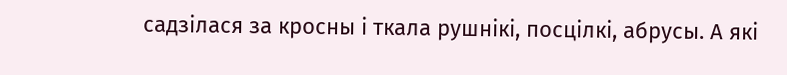садзілася за кросны і ткала рушнікі, посцілкі, абрусы. А які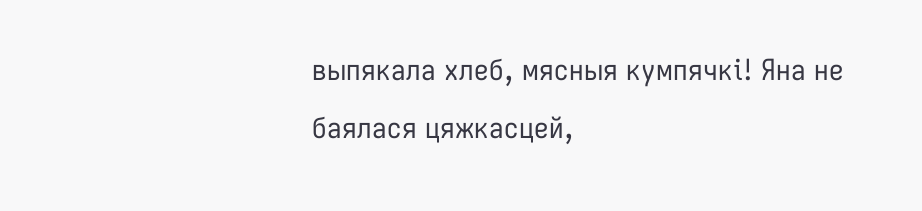выпякала хлеб, мясныя кумпячкі! Яна не баялася цяжкасцей,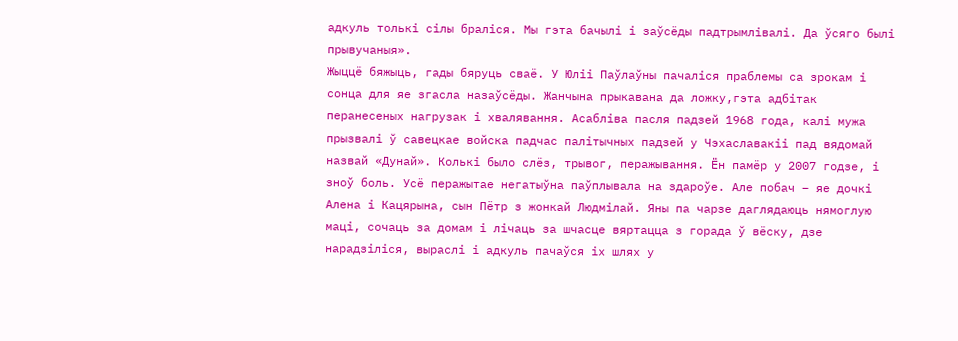адкуль толькі сілы браліся. Мы гэта бачылі і заўсёды падтрымлівалі. Да ўсяго былі прывучаныя».
Жыццё бяжыць, гады бяруць сваё. У Юліі Паўлаўны пачаліся праблемы са зрокам і сонца для яе згасла назаўсёды. Жанчына прыкавана да ложку,гэта адбітак перанесеных нагрузак і хвалявання. Асабліва пасля падзей 1968 года, калі мужа прызвалі ў савецкае войска падчас палітычных падзей у Чэхаславакіі пад вядомай назвай «Дунай». Колькі было слёз, трывог, перажывання. Ён памёр у 2007 годзе, і зноў боль. Усё перажытае негатыўна паўплывала на здароўе. Але побач – яе дочкі Алена і Кацярына, сын Пётр з жонкай Людмілай. Яны па чарзе даглядаюць нямоглую маці, сочаць за домам і лічаць за шчасце вяртацца з горада ў вёску, дзе нарадзіліся, выраслі і адкуль пачаўся іх шлях у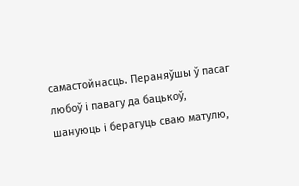самастойнасць. Пераняўшы ў пасаг любоў і павагу да бацькоў, шануюць і берагуць сваю матулю,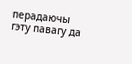перадаючы гэту павагу да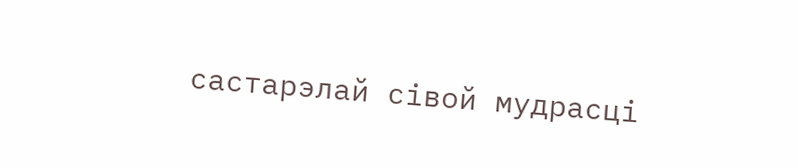састарэлай сівой мудрасці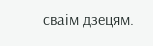сваім дзецям.